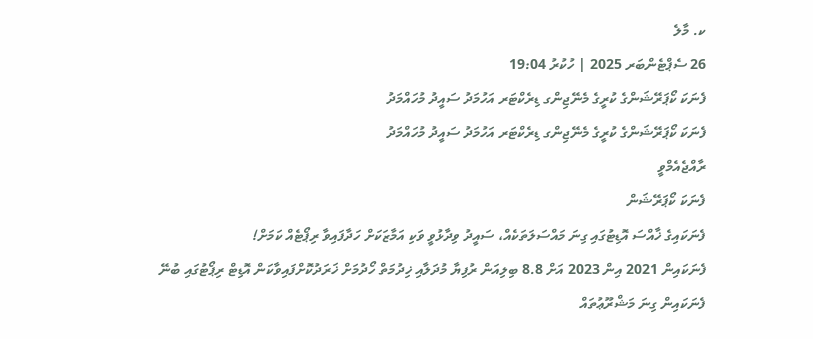ކ. މާލެ
26 ސެޕްޓެންބަރ 2025 | ހުކުރު 19:04
ފެނަކަ ކޯޕަރޭޝަންގެ ކުރީގެ މެނޭޖިންގ ޑިރެކްޓަރ އަހުމަދު ސައީދު މުހައްމަދު
ފެނަކަ ކޯޕަރޭޝަންގެ ކުރީގެ މެނޭޖިންގ ޑިރެކްޓަރ އަހުމަދު ސައީދު މުހައްމަދު
ރާއްޖެއެމްވީ
ފެނަކަ ކޯޕަރޭޝަން
ފެނަކައިގެ ޚާއްސަ އޮޑިޓުގައި ގިނަ މައްސަލަތަކެއް، ސައީދު ވިދާޅުވީ ވަކި އަމާޒަކަށް ހަދާފައިވާ ރިޕޯޓެއް ކަމަށް!
ފެނަކައިން 2021 އިން 2023 އަށް 8.8 ބިލިއަން ރުފިޔާ މުދަލާއި ޚިދުމަތް ހޯދުމަށް ޚަރަދުކޮށްފައިވާކަން އޮޑިޓް ރިޕޯޓުގައި ބުނޭ
ފެނަކައިން ގިނަ މަޝްރޫޢުތައް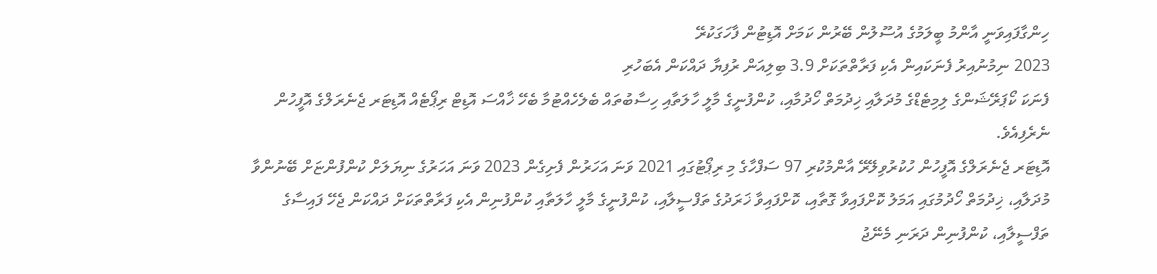ހިންގާފައިވަނީ އާންމު ބީލަމުގެ އުސޫލުން ބޭރުން ކަމަށް އޮޑިޓުން ފާހަގަކުރޭ
2023 ނިމުނުއިރު ފެނަކައިން އެކި ފަރާތްތަކަށް 3.9 ބިލިއަން ރުފިޔާ ދައްކަން އެބަހުރި
ފެނަކަ ކޯޕަރޭޝަންގެ ލިމިޓެޑްގެ މުދަލާއި ޚިދުމަތް ހޯދުމާއި، ކުންފުނީގެ މާލީ ހާލަތާއި ހިސާބުތައް ބެލެހެއްޓުމާ ބެހޭ ޚާއްސަ އޮޑިޓް ރިޕޯޓެއް އޮޑިޓަރ ޖެނެރަލްގެ އޮފީހުން ނެރެފިއެވެ.
އޮޑިޓަރ ޖެނެރަލްގެ އޮފީހުން ހުކުރުވިލޭރޭ އާންމުކުރި 97 ސަފްހާގެ މި ރިޕޯޓުގައި 2021 ވަނަ އަހަރުން ފެށިގެން 2023 ވަނަ އަހަރުގެ ނިޔަލަށް ކުންފުންޏަށް ބޭނުންވާ މުދަލާއި، ޚިދުމަތް ހޯދުމުގައި އަމަލު ކޮށްފައިވާ ގޮތާއި، ކޮށްފައިވާ ޚަރަދުގެ ތަފްސީލާއި، ކުންފުނީގެ މާލީ ހާލަތާއި ކުންފުނިން އެކި ފަރާތްތަކަށް ދައްކަން ޖެހޭ ފައިސާގެ ތަފްސީލާއި، ކުންފުނިން ދަރަނި މެނޭޖު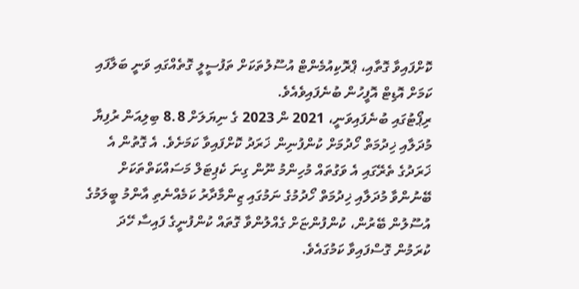ކޮށްފައިވާ ގޮތާއި، ޕްރޮކިއުމެންޓް އުސޫލުތަކަށް ތަފުސީލީ ގޮތެއްގައި ވަނީ ބަލާފައި ކަމަށް އޮޑިޓް އޮފީހުން ބުނެފައިވެއެވެ.
ރިޕޯޓުގައި ބުނެފައިވަނީ، 2021 ން 2023 ގެ ނިޔަލަށް 8.8 ބިލިއަން ރުފިޔާ މުދަލާއި ޚިދުމަތް ހޯދުމަށް ކުންފުނިން ޚަރަދު ކޮށްފައިވާ ކަމަށެވެ. އެ ގޮތުން އެ ޚަރަދުގެ ތެރޭގައި އެ ވަގުތައް މުހިންމު ނޫން ގިނަ ކެޕިޓަލް މަސައްކަތްތަކަށް ބޭނުންވާ މުދަލާއި ޚިދުމަތް ހޯދުމުގެ ނަމުގައި ޒިންމާދާރު ކަމެއްނެތި އާންމު ބީލަމުގެ އުސޫލުން ބޭރުން، ކުންފުންޏަށް ގެއްލުންވާ ގޮތައް ކުންފުނީގެ ފައިސާ ހޭދަ ކުރަމުން ގޮސްފައިވާ ކަމުގައެވެ.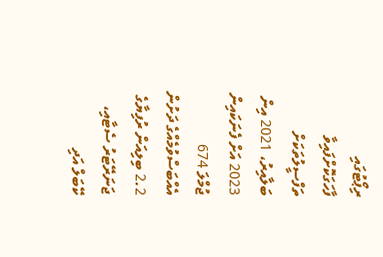ރިޕޯޓުގައި ފާހަގަކޮށްފައިވާ ތަފްސީލުތަކަށް ބަލާއިރު، 2021 އިން 2023 އަށް ފެނަކައިން ޖުމްލަ 674 އެއްބަސްވުމެއްގެ ދަށުން 2.2 ބިލިއަން ރުފިޔާގެ ޖަނަރޭޓަރު ސެޓާއި، ކޭބަލް އަދި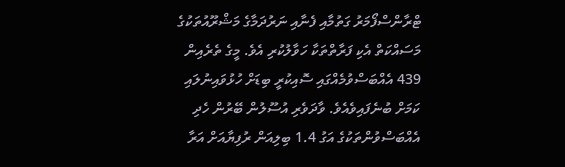ޓްރާންސްފޯމަރު ގަތުމާއި ފެނާއި ނަރުދަމާގެ މަޝްރޫއުތަކުގެ މަސައްކަތް އެކި ފަރާތްތަކާ ހަވާލުކުރި އެވެ. މީގެ ތެރެއިން 439 އެއްބަސްވުމެއްގައި ސޮއިކުރީ ބިޑަށް ހުޅުވައިނުލައި ކަމަށް ބުނެފައިވެއެވެ. ވާދަވެރި އުސޫލުން ބޭރުން ހެދި އެއްބަސްވުންތަކުގެ އަގު 1.4 ބިލިއަން ރުފިޔާއަށް އަރާ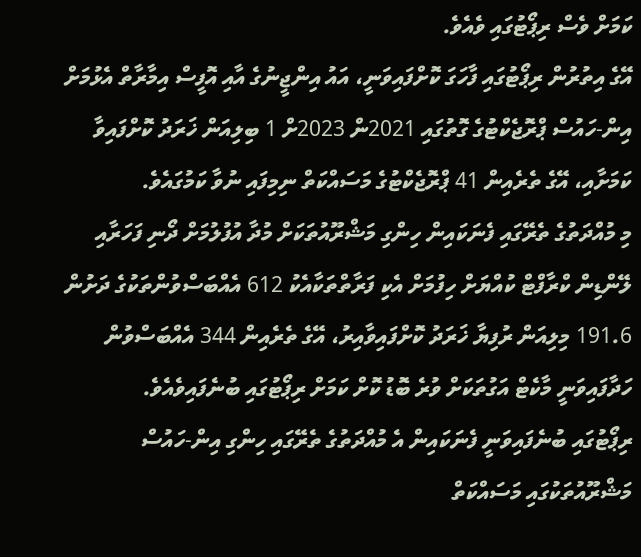ކަމަށް ވެސް ރިޕޯޓުގައި ވެއެވެ.
އޭގެ އިތުރުން ރިޕޯޓުގައި ފާހަގަ ކޮށްފައިވަނީ، އައު އިންޖީނުގެ އާއި އޮފީސް އިމާރާތް އެޅުމަށް އިން-ހައުސް ޕްރޮޖެކްޓުގެ ގޮތުގައި 2021ން 2023ށް 1 ބިލިއަން ޚަރަދު ކޮށްފައިވާ ކަމަށާއި، އޭގެ ތެރެއިން 41 ޕްރޮޖެކްޓުގެ މަސައްކަތް ނިމިފައި ނުވާ ކަމުގައެވެ.
މި މުއްދަތުގެ ތެރޭގައި ފެނަކައިން ހިންގި މަޝްރޫއުތަކަށް މުދާ އުފުލުމަށް ދޯނި ފަހަރާއި ލޭންޑިން ކްރާފްޓް ކުއްޔަށް ހިފުމަށް އެކި ފަރާތްތަކާއެކު 612 އެއްބަސްވުންތަކުގެ ދަށުން 191.6 މިލިއަން ރުފިޔާ ޚަރަދު ކޮށްފައިވާއިރު، އޭގެ ތެރެއިން 344 އެއްބަސްވުން ހަދާފައިވަނީ މާކެޓް އަގުތަކަށް ވުރެ ބޮޑު ކޮށް ކަމަށް ރިޕޯޓުގައި ބުނެފައިވެއެވެ.
ރިޕޯޓުގައި ބުނެފައިވަނީ ފެނަކައިން އެ މުއްދަތުގެ ތެރޭގައި ހިންގި އިން-ހައުސް މަޝްރޫއުތަކުގައި މަސައްކަތް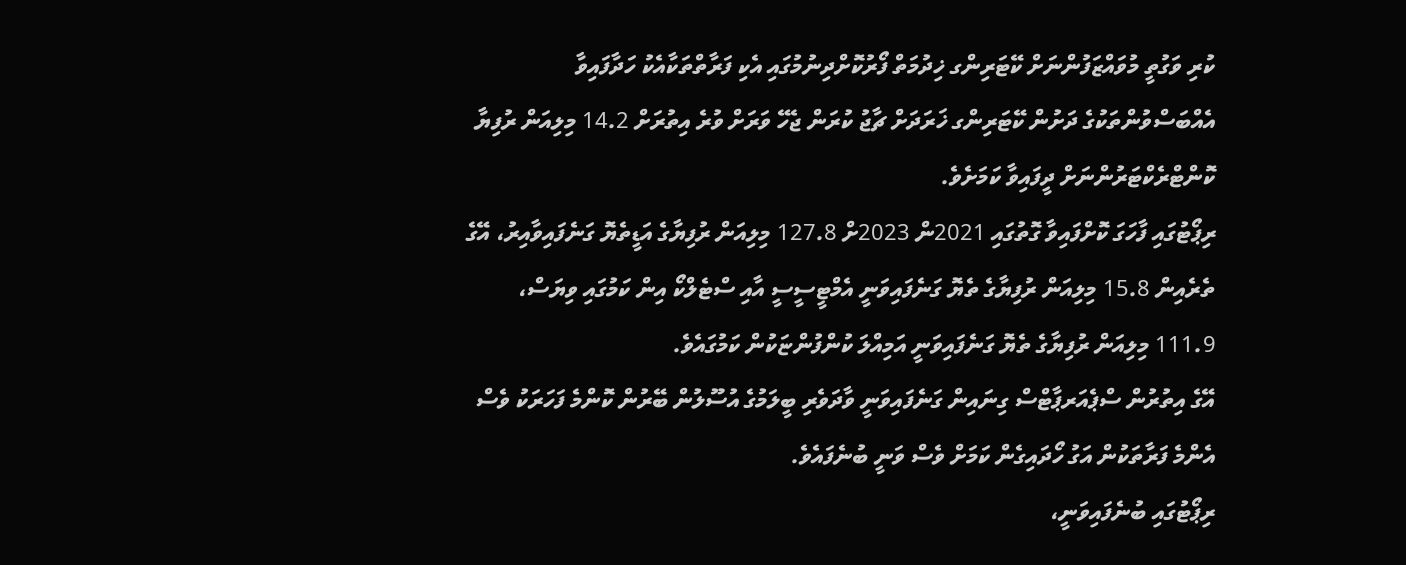ކުރި ވަގުތީ މުވައްޒަފުންނަށް ކޭޓަރިންގ ޚިދުމަތް ފޯރުކޮށްދިނުމުގައި އެކި ފަރާތްތަކާއެކު ހަދާފައިވާ އެއްބަސްވުންތަކުގެ ދަށުން ކޭޓަރިންގ ޚަރަދަށް ޗާޖު ކުރަން ޖެހޭ ވަރަށް ވުރެ އިތުރަށް 14.2 މިލިއަން ރުފިޔާ ކޮންޓްރެކްޓަރުންނަށް ދީފައިވާ ކަމަށެވެ.
ރިޕޯޓުގައި ފާހަގަ ކޮށްފައިވާ ގޮތުގައި 2021ން 2023ށް 127.8 މިލިއަން ރުފިޔާގެ އަޑީތެޔޮ ގަނެފައިވާއިރު، އޭގެ ތެރެއިން 15.8 މިލިއަން ރުފިޔާގެ ތެޔޮ ގަނެފައިވަނީ އެމްޓީސީސީ އާއި ސްޓެލްކޯ އިން ކަމުގައި ވިޔަސް، 111.9 މިލިއަން ރުފިޔާގެ ތެޔޮ ގަނެފައިވަނީ އަމިއްލަ ކުންފުންޏަކުން ކަމުގައެވެ.
އޭގެ އިތުރުން ސްޕެއަރޕާޓްސް ގިނައިން ގަނެފައިވަނީ ވާދަވެރި ބީލަމުގެ އުސޫލުން ބޭރުން ކޮންމެ ފަހަރަކު ވެސް އެންމެ ފަރާތަކުން އަގު ހޯދައިގެން ކަމަށް ވެސް ވަނީ ބުނެފައެވެ.
ރިޕޯޓުގައި ބުނެފައިވަނީ،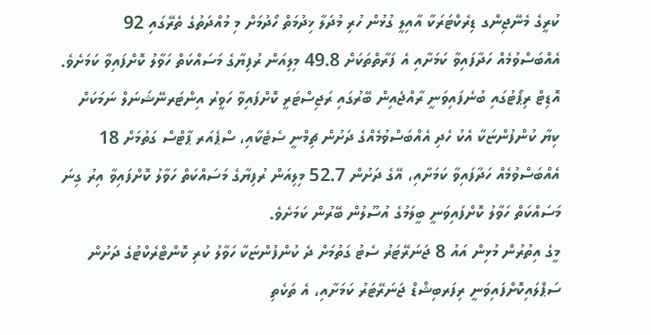ކުރީގެ މެނޭޖިންގ ޑިރެކްޓަރަކާ އާއިލީ ގުޅުން ހުރި މުދަލާ ޚިދުމަތް ހޯދުމަށް މި މުއްދަތުގެ ތެރޭގައި 92 އެއްބަސްވުމެއް ހަދާފައިވާ ކަމަށާއި އެ ފަރާތްތަކަށް 49.8 މިލިއަން ރުފިޔާގެ މަސައްކަތް ހަވާލު ކޮށްފައިވާ ކަމަށެވެ.
އޮޑިޓް ރިޕޯޓުގައި ބުނެފައިވަނީ ރާއްޖެއިން ބޭރުގައި ރަޖިސްޓަރީ ކޮށްފައިވާ ހަވީރު އިންޓަރނޭޝަނަލް ނަމަކަށް ކިޔާ ކުންފުންޏަކާ އެކު ހެދި އެއްބަސްވުމެއްގެ ދަށުން ޗިމްނީ ސެޓެކާއި، ސްޕެއަރ ޕާޓްސް ގަތުމަށް 18 އެއްބަސްވުމެއް ހަދާފައިވާ ކަމަށާއި، އޭގެ ދަށުން 52.7 މިލިއަން ރުފިޔާގެ މަސައްކަތް ހަވާލު ކޮށްފައިވާ އިރު ގިނަ މަސައްކަތް ހަވާލު ކޮށްފައިވަނީ ބީލަމުގެ އުސޫލުން ބޭރުން ކަމަށެވެ.
މީގެ އިތުރުން މުޅިން އައު 8 ޖަނަރޭޓަރު ސެޓު ގަތުމަށް ދެ ކުންފުންޏަކާ ހަވާލު ކުރި ކޮންޓްރެކްޓުގެ ދަށުން ސަޕްލައިކޮށްފައިވަނީ ރިފަރބިޝްޑް ޖަނަރޭޓަރު ކަމަށާއި، އެ ތަކެތި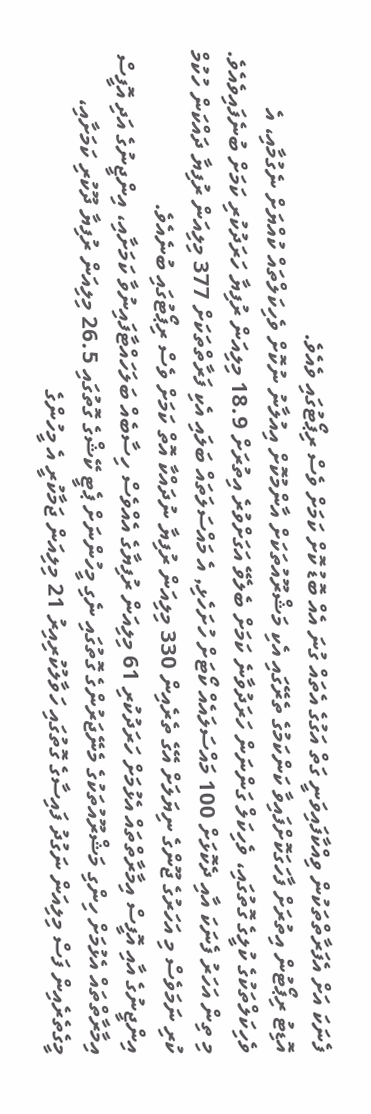ފެނަކަ އަށް އެފަރާތްތަކުން ވިއްކާފައިވަނީ ގަތް އަގުގެ އެތައް ގުނަ އެއް ބޮޑު ކޮށް ކަމަށް ވެސް ރިޕޯޓުގައި ވެއެވެ.
އޮޑިޓު ރިޕޯޓުން އިތުރަށް ފާހަގަކޮށްފައިވާ ކަންކަމުގެ ތެރޭގައި އެކި މަޝްރޫއުތަކަށް އާންމުކޮށް އިއުލާނު ނުކޮށް ވެހިކަލްތައް ކުއްޔަށް ނެގުމާއި، އެ ވެހިކަލްތަކުގެ ކުލީގެ ގޮތުގައި، ވެހިކަލް ގަންނަން ހަރަދުވާނެ ކަމަށް ބެލެވޭ އަގަށްވުރެ އިތުރަށް 18.9 މިލިއަން ރުފިޔާ ހަރަދުކުރި ކަމަށް ބުނެފައިވެއެވެ.
މި ތިން އަހަރު ފެނަކަ އާއި ދެކޮޅަށް 100 މައްސަލައެއް ކޯޓަށް ހުށަހެޅި, އެ މައްސަލަތައް ބަލައި އެކި ފަރާތްތަކަށް 377 މިލިއަން ރުފިޔާ ދައްކަން ހުކުމް ކުރި ނަމަވެސް މި އަހަރުގެ ޖޫންގެ ނިޔަލަށް އޭގެ ތެރެއިން 330 މިލިއަން ރުފިޔާ ނުދައްކާ އޮތް ކަމަށް ވެސް ރިޕޯޓުގައި ބުނެއެވެ.
އިންޖީނުގެ އާއި އޮފީސް އިމާރާތްތައް އެޅުމަށް ހަރަދުކުރި 61 މިލިއަން ރުފިޔާގެ އެއްވެސް ހިސާބެއް ބަލަހައްޓާފައިނުވާ ކަމަށާއި، އިންޖީނުގެ އަދި އޮފީސް އިމާރާތްތައް އެޅުމަށް ހިންގި މަޝްރޫއުތަކުގެ މެނޭޖަރުންގެ ގޮތުގައި ނެގި މީހުންނަށް ޕެޓީ ކޭޝްގެ ގޮތުގައި 26.5 މިލިއަން ރުފިޔާ ދޫކުރި ކަމަށާއި، މީގެތެރެއިން ފަސް މިލިއަން ނަގުދު ފައިސާގެ ގޮތުގައި ހަވާލުކުރިއިރު 21 މިލިއަން ޖަމާކުރީ އެ މީހުންގެ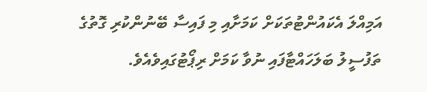އަމިއްލަ އެކައުންޓުތަކަށް ކަމަށާއި މި ފައިސާ ބޭނުންކުރި ގޮތުގެ ތަފުސީލު ބަލަހައްޓާފައި ނުވާ ކަމަށް ރިޕޯޓުގައިވެއެވެ.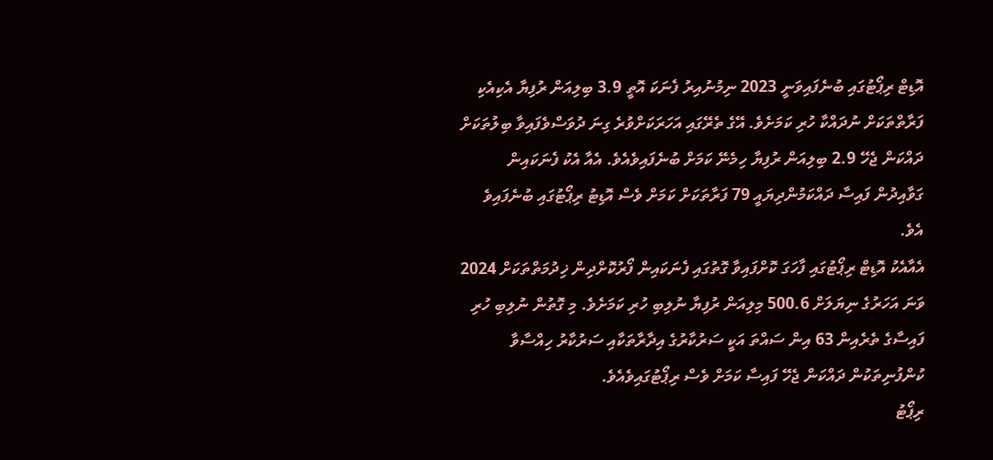އޮޑިޓް ރިޕޯޓުގައި ބުނެފައިވަނީ 2023 ނިމުނުއިރު ފެނަކަ އޮތީ 3.9 ބިލިއަން ރުފިޔާ އެކިއެކި ފަރާތްތަކަށް ނުދައްކާ ހުރި ކަމަށެވެ. އޭގެ ތެރޭގައި އަހަރަކަށްވުރެ ގިނަ ދުވަސްވެފައިވާ ބިލުތަކަށް ދައްކަން ޖެހޭ 2.9 ބިލިއަން ރުފިޔާ ހިމެނޭ ކަމަށް ބުނެފައިވެއެވެ. އެއާ އެކު ފެނަކައިން ގަވާއިދުން ފައިސާ ދައްކަމުންދިޔައީ 79 ފަރާތަކަށް ކަމަށް ވެސް އޮޑިޓު ރިޕޯޓުގައި ބުނެފައިވެ އެވެ.
އެއާއެކު އޮޑިޓް ރިޕޯޓުގައި ފާހަގަ ކޮށްފައިވާ ގޮތުގައި ފެނަކައިން ފޯރުކޮށްދިން ޚިދުމަތްތަކަށް 2024 ވަނަ އަހަރުގެ ނިޔަލަށް 500.6 މިލިއަން ރުފިޔާ ނުލިބި ހުރި ކަމަށެވެ. މި ގޮތުން ނުލިބި ހުރި ފައިސާގެ ތެރެއިން 63 އިން ސައްތަ އަކީ ސަރުކާރުގެ އިދާރާތަކާއި ސަރުކާރު ހިއްސާވާ ކުންފުނިތަކުން ދައްކަން ޖެހޭ ފައިސާ ކަމަށް ވެސް ރިޕޯޓުގައިވެއެވެ.
ރިޕޯޓު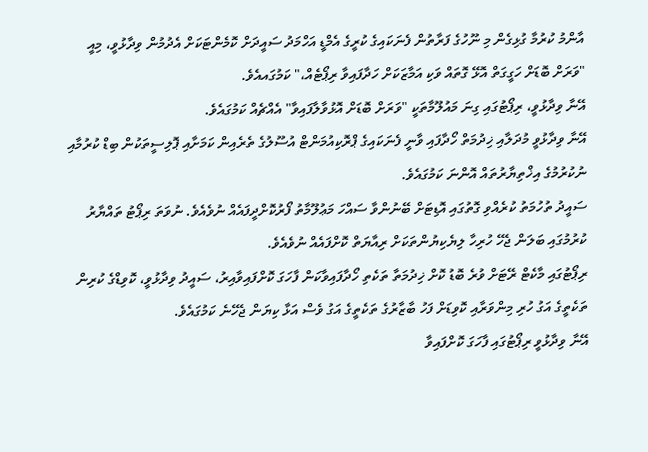އާންމު ކުރުމާ ގުޅިގެން މި ނޫހުގެ ފަރާތުން ފެނަކައިގެ ކުރީގެ އެމްޑީ އަހްމަދު ސައީދަށް ކޮމެންޓަކަށް އެދުމުން ވިދާޅުވީ، މިއީ "ވަރަށް ބޮޑަށް ހަގީގަތް އޮޅޭ ގޮތައް ވަކި އަމާޒަކަށް ހަދާފައިވާ ރިޕޯޓެއް،" ކަމުގައއެވެ.
އޭނާ ވިދާޅުވީ، ރިޕޯޓުގައި ގިނަ މައުލޫމާތަކީ "ވަރަށް ބޮޑަށް އޮޅުވާލާފައިވާ" އެއްޗެއް ކަމުގައެވެ.
އޭނާ ވިދާޅުވީ މުދަލާއި ޚިދުމަތް ހޯދާފައި ވާނީ ފެނަކައިގެ ޕްރޮކިއުމަންޓް އުސޫލުގެ ތެރެއިން ކަމަށާއި ޕޮލިސީތަކުން ބިޑް ކުރުމާއި ނުކުރުމުގެ އިޚްތިޔާރުތައް އޮންނަ ކަމުގައެވެ.
ސައީދު ތުހުމަތު ކުރެއްވި ގޮތުގައި އޮޑިޓަށް ބޭނުންވާ ސައްހަ މަޢުލޫމާތު ފޯރުކޮށްދީފައެއް ނުވެއެވެ. ނުވަތަ ރިޕޯޓު ތައްޔާރު ކުރުމުގައި ބަލަން ޖެހޭ ހުރިހާ ލިޔެކިޔުންތަކަށް ރިއާޔަތް ކޮށްފައެއް ނުވެއެވެ.
ރިޕޯޓުގައި މާކެޓް ރޭޓަށް ވުރެ ބޮޑު ކޮށް ޚިދުމަތާ ތަކެތި ހޯދާފައިވާކަން ފާހަގަ ކޮށްފައިވާއިރު، ސައީދު ވިދާޅުވީ، ކޮވިޑްގެ ކުރިން ތަކެތީގެ އަގު ހުރި މިންވަރާއި ކޮވިޑަށް ފަހު ބާޒާރުގެ ތަކެތީގެ އަގު ވެސް އަޅާ ކިޔަން ޖެހޭނެ ކަމުގައެވެ.
އޭނާ ވިދާޅުވީ ރިޕޯޓުގައި ފާހަގަ ކޮށްފައިވާ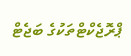ޕްރޮޖެކްޓްތަކުގެ ބަޖެޓް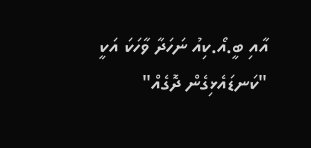އާއި ބީ.އޯ.ކިއު ނަހަދާ ވާހަކަ އަކީ "ކަނޑައެޅިގެން ދޮގެއް"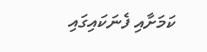ކަމަށާއި ފެނަކައިގައި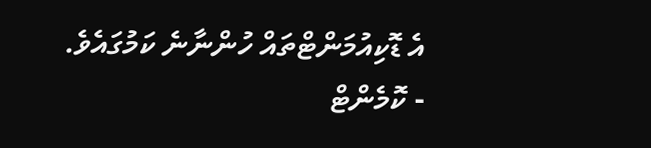އެ ޑޮކިއުމަންޓްތައް ހުންނާނެ ކަމުގައެވެ.
- ކޮމެންޓް